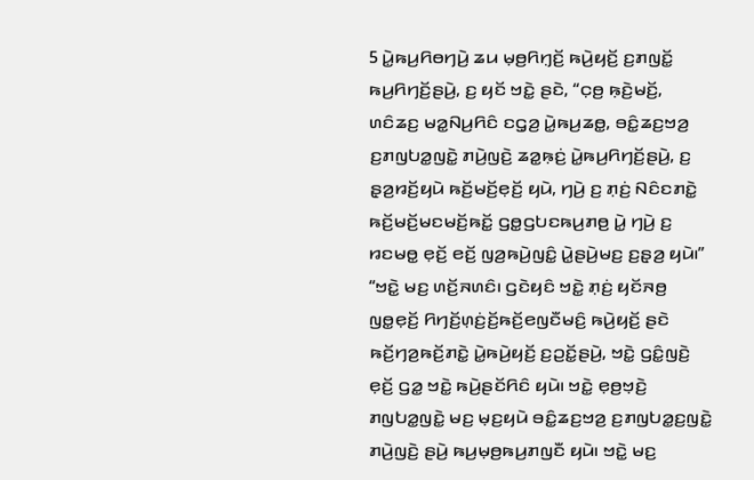5 ꤣꤧ꤭ꤒꤣ꤬ꤖꤥꤚꤣꤧ꤬ ꤘꤣ ꤗ꤫ꤥ꤬ꤖꤚ꤫ꤢꤩ꤬ ꤒꤣꤧ꤬ꤟꤢꤩ꤬ ꤢ꤬ꤊꤜꤢꤩ꤭ ꤒꤣ꤬ꤖꤚꤢꤩ꤬ꤔꤣꤧ꤬, ꤢ꤬ ꤟꤢꤩ ꤠꤢꤧ꤭ ꤔꤢꤧ, “ꤍ꤫ꤥ꤬ ꤒ꤫ꤢꤧ꤬ꤗꤢꤩ꤬, ꤛꤢꤨꤘꤢ꤬ ꤗꤤ꤭ꤡꤣ꤬ꤖꤢꤨ ꤢꤞ꤫ꤤ꤬ ꤣꤧ꤭ꤒꤣ꤬ꤘꤥ꤭, ꤋꤢꤨ꤭ꤘꤢ꤬ꤠꤤ꤬ ꤢ꤬ꤊꤜꤝꤤ꤭ꤜꤢꤧ꤭ ꤊꤣꤧ꤬ꤜꤢꤧ꤬ ꤘꤤ꤭ꤒ꤫ꤢꤦ꤬ ꤣꤧ꤭ꤒꤣ꤬ꤖꤚꤢꤩ꤬ꤔꤣꤧ꤬, ꤢ꤬ ꤔ꤫ꤤ꤬ꤙꤢꤩ꤬ꤟꤣꤧ ꤒꤢꤩ꤬ꤗꤢꤩ꤬ꤕ꤫ꤢꤩ꤬ ꤟꤣꤧ, ꤚꤣꤧ꤬ ꤢ꤬ ꤊ꤫ꤢꤦ꤬ ꤡꤢꤨꤢꤊꤢꤧ꤭ ꤒꤢꤩ꤬ꤗꤢꤩ꤬ꤗꤢꤗꤢꤩ꤬ꤒꤢꤩ꤭ ꤞꤥ꤭ꤞꤝꤢꤒꤣ꤬ꤊꤥ꤬ ꤣꤧ꤭ ꤚꤣꤧ꤬ ꤢ꤬ ꤙꤢꤗꤥ꤭ ꤕ꤫ꤢꤩ꤬ ꤕꤢꤩ꤬ ꤜꤤ꤬ꤒꤣꤧ꤬ꤜꤢꤨ꤭ ꤣꤧ꤭ꤔꤣꤧ꤬ꤗꤢ꤬ ꤢ꤬ꤔ꤫ꤤ꤬ ꤟꤣꤧ꤯”
“ꤠꤢꤧ꤭ ꤗꤢ꤬ ꤛꤢꤩ꤬ꤏꤛꤢꤨ꤯ ꤞꤢꤧꤟꤢꤨ ꤠꤢꤧ꤭ ꤊ꤫ꤢꤦ꤬ ꤟꤢꤩꤏꤥ꤬ ꤜꤥ꤭ꤕ꤫ꤢꤩ꤬ ꤖꤚꤢꤩ꤬ꤛ꤫ꤢꤦ꤬ꤢꤩ꤬ꤒꤢꤩ꤬ꤕꤜꤢꤪꤗꤢꤨ꤬ ꤒꤣꤧ꤬ꤟꤢꤩ꤬ ꤔꤢꤧ ꤒꤢꤩ꤬ꤚꤤ꤬ꤒꤢꤩ꤬ꤊꤢꤧ꤭ ꤣꤧ꤭ꤒꤣꤧ꤬ꤟꤢꤩ꤬ ꤢ꤬ꤑꤢꤩ꤭ꤔꤣꤧ꤬, ꤠꤢꤧ꤭ ꤞꤢꤨ꤭ꤜꤢꤧ꤬ ꤕ꤫ꤢꤩ꤬ ꤞꤤ꤭ ꤠꤢꤧ꤭ ꤒꤣꤧ꤬ꤔꤢꤩꤖꤢꤨ ꤟꤣꤧ꤯ ꤠꤢꤧ꤭ ꤕ꤫ꤥ꤬ꤠ꤫ꤢꤧ꤬ ꤊꤜꤝꤤ꤭ꤜꤢꤧ꤭ ꤗꤢ꤬ ꤗ꤫ꤢ꤬ꤟꤣꤧ ꤋꤢꤨ꤭ꤘꤢ꤬ꤠꤤ꤬ ꤢ꤬ꤊꤜꤝꤤ꤭ꤢ꤬ꤜꤢꤧ꤭ ꤊꤣꤧ꤬ꤜꤢꤧ꤬ ꤔꤣꤧ꤬ ꤒꤣ꤬ꤗ꤫ꤥ꤬ꤒꤣ꤬ꤊꤜꤢꤪ ꤟꤣꤧ꤯ ꤠꤢꤧ꤭ ꤗꤢ꤬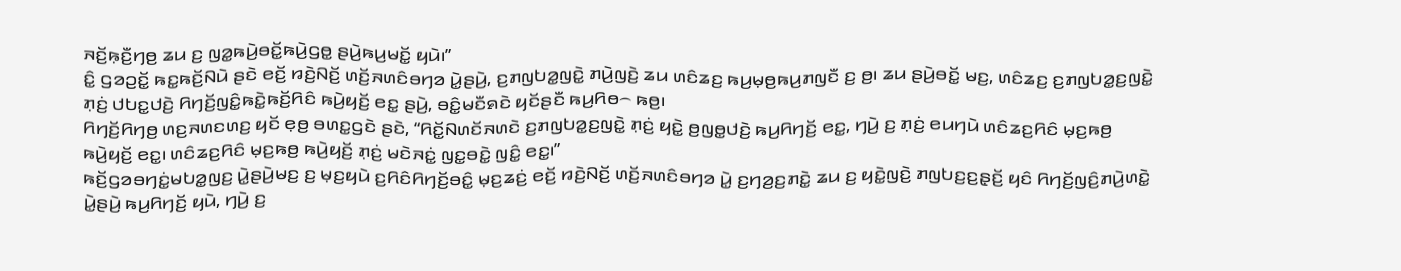ꤏꤢꤩ꤬ꤒ꤫ꤢꤪ꤬ꤚꤥ꤬ ꤘꤣ ꤢ꤬ ꤜꤤ꤭ꤒꤣꤧ꤬ꤋꤢꤩ꤭ꤒꤣꤧ꤬ꤞꤥ꤭ ꤔꤣꤧ꤬ꤒꤣ꤬ꤗꤢꤩ꤭ ꤟꤣꤧ꤯”
ꤢꤨ꤭ ꤞꤤꤑꤢꤩ꤭ ꤒꤢ꤭ꤒꤢꤩ꤬ꤡꤣꤧ ꤔꤢꤧ ꤕꤢꤩ꤬ ꤙꤢꤧ꤬ꤡꤢꤩ꤬ ꤛꤢꤩ꤬ꤏꤛꤢꤨꤋꤚꤤ ꤣꤧ꤭ꤔꤣꤧ꤬, ꤢ꤬ꤊꤜꤝꤤ꤭ꤜꤢꤧ꤭ ꤊꤣꤧ꤬ꤜꤢꤧ꤬ ꤘꤣ ꤛꤢꤨꤘꤢ꤬ ꤒꤣ꤬ꤗ꤫ꤥ꤬ꤒꤣ꤬ꤊꤜꤢꤪ ꤢ꤬ ꤥ꤬꤯ ꤘꤣ ꤔꤣꤧ꤬ꤋꤢꤩ꤭ ꤗꤢ꤬, ꤛꤢꤨꤘꤢ꤬ ꤢ꤬ꤊꤜꤝꤤ꤭ꤢ꤬ꤜꤢꤧ꤭ ꤊ꤫ꤢꤦ꤬ ꤓꤝꤢ꤭ꤓꤢꤧ꤬ ꤖꤚꤢꤩ꤬ꤜꤢꤨ꤭ꤒꤢꤧ꤭ꤒꤢꤩ꤬ꤖꤢꤨ ꤒꤣꤧ꤬ꤟꤢꤩ꤬ ꤕꤢ꤭ ꤔꤣꤧ꤬, ꤋꤢꤨ꤭ꤗꤢꤪꤎꤢꤧ ꤟꤢꤩꤔꤢꤪ ꤒꤣ꤬ꤖꤥ꤮ ꤒꤥ꤬꤯
ꤖꤚꤢꤩ꤬ꤖꤚꤥ꤬ ꤛꤢ꤬ꤏꤛꤢꤛꤢ꤬ ꤟꤢꤩ ꤕ꤫ꤥ꤬ ꤋꤛꤢ꤭ꤞꤢꤧ ꤔꤢꤧ, “ꤖꤢꤩ꤭ꤡꤛꤢꤩꤏꤛꤢꤧ ꤢ꤬ꤊꤜꤝꤤ꤭ꤢ꤬ꤜꤢꤧ꤭ ꤊ꤫ꤢꤦ꤬ ꤟꤢꤧ꤭ ꤥ꤬ꤜꤥ꤭ꤓꤢꤧ꤬ ꤒꤣ꤬ꤖꤚꤢꤩ꤬ ꤕꤢ꤭, ꤚꤣꤧ꤬ ꤢ꤬ ꤊ꤫ꤢꤦ꤬ ꤕꤣꤚꤣꤧ ꤛꤢꤨꤘꤢ꤬ꤖꤢꤨ ꤗ꤫ꤢ꤬ꤒꤥ꤬ ꤒꤣꤧ꤬ꤟꤢꤩ꤬ ꤕꤢ꤭꤯ ꤛꤢꤨꤘꤢ꤬ꤖꤢꤨ ꤗ꤫ꤢ꤬ꤒꤥ꤬ ꤒꤣꤧ꤬ꤟꤢꤩ꤬ ꤊ꤫ꤢꤦ꤬ ꤗꤢꤧꤏꤢꤦ꤭ ꤜꤢ꤭ꤋꤢꤧ꤭ ꤜꤢꤨ꤭ ꤕꤢ꤭꤯”
ꤒꤢꤩ꤬ꤞꤤꤋꤚꤢꤦ꤭ꤗꤝꤤ꤭ꤜꤢ꤬ ꤣꤧ꤭ꤔꤣꤧ꤬ꤗꤢ꤬ ꤢ꤬ ꤗ꤫ꤢ꤬ꤟꤣꤧ ꤢ꤬ꤖꤢꤨꤖꤚꤢꤩ꤬ꤋꤢꤨ꤭ ꤗ꤫ꤢ꤬ꤘꤢꤦ꤬ ꤕꤢꤩ꤬ ꤙꤢꤧ꤬ꤡꤢꤩ꤬ ꤛꤢꤩ꤬ꤏꤛꤢꤨꤋꤚꤤ ꤣꤧ꤭ ꤢ꤬ꤚꤤ꤬ꤢ꤬ꤊꤢꤧ꤭ ꤘꤣ ꤢ꤬ ꤟꤢꤧ꤭ꤜꤢꤧ꤬ ꤊꤜꤝꤢ꤬ꤢ꤬ꤔ꤫ꤢꤩ꤬ ꤟꤢꤨ ꤖꤚꤢꤩ꤬ꤜꤢꤨ꤬ꤊꤣꤧ꤬ꤛꤢꤧ꤭ ꤣꤧ꤭ꤔꤣꤧ꤬ ꤒꤣ꤬ꤖꤚꤢꤩ꤬ ꤟꤣꤧ, ꤚꤣꤧ꤬ ꤢ꤬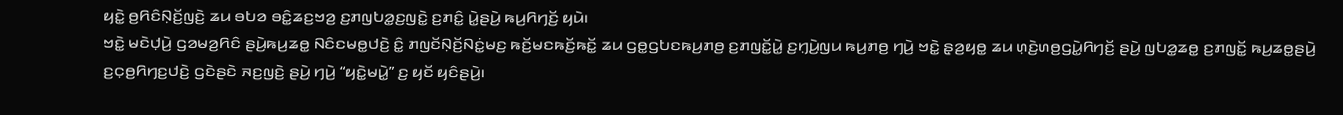ꤟꤢꤧ꤭ ꤥ꤬ꤖꤢꤨꤡ꤫ꤢꤩ꤬ꤜꤢꤧ꤬ ꤘꤣ ꤋꤝꤤ ꤋꤢꤨ꤭ꤘꤢ꤬ꤠꤤ꤬ ꤢ꤬ꤊꤜꤝꤤ꤭ꤢ꤬ꤜꤢꤧ꤭ ꤢ꤬ꤊꤢꤨ꤭ ꤣꤧ꤭ꤔꤣꤧ꤬ ꤒꤣ꤬ꤖꤚꤢꤩ꤬ ꤟꤣꤧ꤯
ꤠꤢꤧ꤭ ꤗꤢꤧꤓ꤫ꤣꤧ꤬ ꤞꤤꤗꤤ꤬ꤖꤢꤨ ꤔꤣꤧ꤬ꤒꤣ꤬ꤘꤥ꤭ ꤡꤢꤨꤢꤗꤥ꤭ꤓꤢꤧ꤬ ꤢꤨ꤭ ꤊꤜꤢꤩꤡ꤫ꤢꤩ꤬ꤡꤢꤦ꤭ꤗꤢ꤬ ꤒꤢꤩ꤬ꤗꤢꤒꤢꤩ꤬ꤒꤢꤩ꤭ ꤘꤣ ꤞꤥ꤭ꤞꤝꤢꤒꤣ꤬ꤊꤥ꤬ ꤢ꤬ꤊꤜꤢꤩ꤭ꤣꤧ꤭ ꤢ꤬ꤚ꤫ꤣꤧ꤬ꤜꤣ ꤒꤣ꤬ꤊꤥ꤬ ꤚꤣꤧ꤬ ꤠꤢꤧ꤭ ꤔ꤫ꤤ꤬ꤟꤥ꤭ ꤘꤣ ꤛ꤫ꤢꤧ꤬ꤛꤥ꤬ꤞꤣꤧ꤭ꤖꤚꤢꤩ꤬ ꤔꤣꤧ꤬ ꤜꤝꤤ꤭ꤘꤥ꤭ ꤢ꤬ꤊꤜꤢꤩ꤭ ꤒꤣ꤬ꤘꤥ꤭ꤔꤣꤧ꤬ ꤢ꤬ꤍ꤫ꤥ꤬ꤖꤚꤢ꤬ꤓꤢꤧ꤬ ꤞꤢꤧꤔꤢꤧ ꤏꤢ꤬ꤜꤢꤧ꤬ ꤔꤣꤧ꤬ ꤚꤣꤧ꤬ “ꤟꤢꤧ꤭ꤗꤣꤧ꤭” ꤢ꤬ ꤟꤢꤩ ꤟꤢꤨꤔꤣꤧ꤬꤯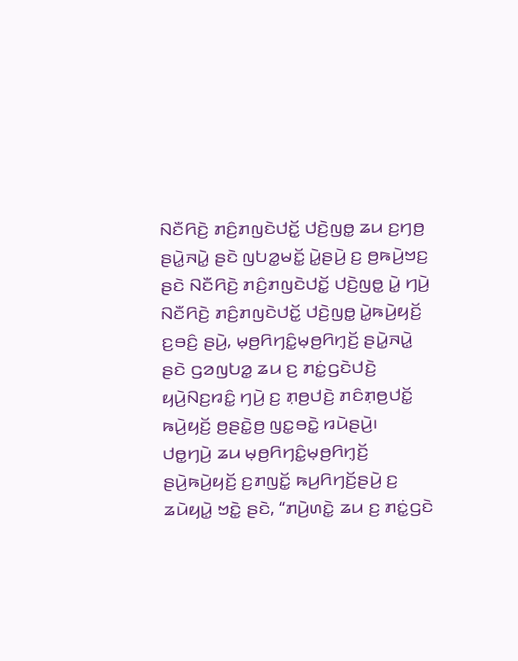ꤡꤢꤪꤖꤢꤧ꤬ ꤊꤢꤨ꤬ꤊꤜꤢꤧꤓꤢꤩ꤭ ꤓꤢꤧ꤬ꤜꤥ꤭ ꤘꤣ ꤢ꤬ꤚꤥ꤬ ꤔꤣꤧ꤭ꤏꤣꤧ꤭ ꤔꤢꤧ ꤜꤝꤤ꤭ꤗꤢꤩ꤭ ꤣꤧ꤭ꤔꤣꤧ꤬ ꤢ꤬ ꤥ꤬ꤒꤣꤧ꤬ꤠꤢ꤬ ꤔꤢꤧ ꤡꤢꤪꤖꤢꤧ꤬ ꤊꤢꤨ꤬ꤊꤜꤢꤧꤓꤢꤩ꤭ ꤓꤢꤧ꤬ꤜꤥ꤭ ꤣꤧ꤭ ꤚꤣꤧ꤬ ꤡꤢꤪꤖꤢꤧ꤬ ꤊꤢꤨ꤬ꤊꤜꤢꤧꤓꤢꤩ꤭ ꤓꤢꤧ꤬ꤜꤥ꤭ ꤣꤧ꤭ꤒꤣꤧ꤬ꤟꤢꤩ꤬ ꤢ꤬ꤋꤢꤨ꤬ ꤔꤣꤧ꤬, ꤗ꤫ꤥ꤬ꤖꤚꤢꤨ꤭ꤗ꤫ꤥ꤬ꤖꤚ꤫ꤢꤩ꤬ ꤔꤣꤧ꤭ꤏꤣꤧ꤭ ꤔꤢꤧ ꤞꤤꤜꤝꤤ꤭ ꤘꤣ ꤢ꤬ ꤊꤢꤦ꤭ꤞꤢꤧꤓꤢꤧ꤬ ꤟꤣꤧ꤬ꤡꤢ꤬ꤙꤢꤨ꤭ ꤚꤣꤧ꤬ ꤢ꤬ ꤊ꤫ꤥ꤬ꤓꤢꤧ꤬ ꤊꤢꤨꤊ꤫ꤥ꤬ꤓꤢꤩ꤭ ꤒꤣꤧ꤬ꤟꤢꤩ꤬ ꤥ꤬ꤔꤢꤧ꤭ꤥ꤬ ꤜꤢ꤭ꤋꤢꤧ꤭ ꤙꤣꤧꤔꤣꤧ꤬꤯
ꤓꤥ꤭ꤚꤣꤧ꤬ ꤘꤣ ꤗ꤫ꤥ꤬ꤖꤚꤢꤨ꤭ꤗ꤫ꤥ꤬ꤖꤚ꤫ꤢꤩ꤬ ꤔꤣꤧ꤬ꤒꤣꤧ꤬ꤟꤢꤩ꤬ ꤢ꤬ꤊꤜꤢꤩ꤭ ꤒꤣ꤬ꤖꤚꤢꤩ꤬ꤔꤣꤧ꤬ ꤢ꤬ ꤘꤣꤧꤟꤣꤧ꤭ ꤠꤢꤧ꤭ ꤔꤢꤧ, “ꤊꤣꤧ꤬ꤛꤢꤧ꤭ ꤘꤣ ꤢ꤬ ꤊꤢꤦ꤭ꤞꤢꤧ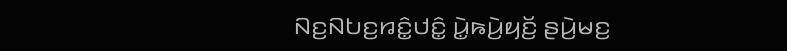ꤡꤢ꤬ꤡꤝꤢ꤬ꤙꤢꤨ꤭ꤓꤢꤨ꤭ ꤣꤧ꤭ꤒꤣꤧ꤬ꤟꤢꤩ꤬ ꤔꤣꤧ꤬ꤗꤢ꤬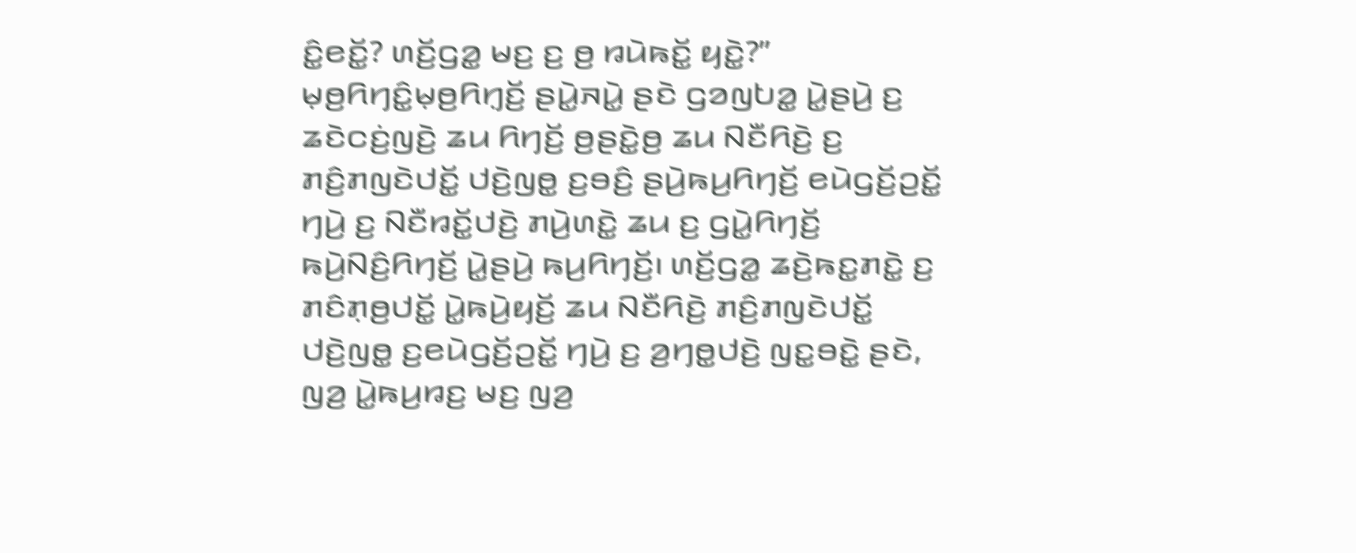ꤢꤨ꤭ꤕꤢꤩ꤭? ꤛꤢꤩ꤬ꤞꤤ꤭ ꤗꤢ꤬ ꤢ꤬ ꤥ꤬ ꤙꤣꤧꤒꤢꤩ꤭ ꤟꤢꤧ꤭?”
ꤗ꤫ꤥ꤬ꤖꤚꤢꤨ꤭ꤗ꤫ꤥ꤬ꤖꤚ꤫ꤢꤩ꤬ ꤔꤣꤧ꤭ꤏꤣꤧ꤭ ꤔꤢꤧ ꤞꤤꤜꤝꤤ꤭ ꤣꤧ꤭ꤔꤣꤧ꤬ ꤢ꤬ ꤘꤢꤧꤍꤢꤦ꤬ꤜꤢꤧ꤬ ꤘꤣ ꤖꤚꤢꤩ꤬ ꤥ꤬ꤔꤢꤧ꤭ꤥ꤬ ꤘꤣ ꤡꤢꤪꤖꤢꤧ꤬ ꤢ꤬ ꤊꤢꤨ꤬ꤊꤜꤢꤧꤓꤢꤩ꤭ ꤓꤢꤧ꤬ꤜꤥ꤭ ꤢ꤬ꤋꤢꤨ꤬ ꤔꤣꤧ꤬ꤒꤣ꤬ꤖꤚꤢꤩ꤬ ꤕꤣꤧꤞꤢꤩ꤬ꤑꤢꤩ꤭ ꤚꤣꤧ꤬ ꤢ꤬ ꤡꤢꤪꤙꤢꤩ꤭ꤓꤢꤧ꤬ ꤊꤣꤧ꤬ꤛꤢꤧ꤭ ꤘꤣ ꤢ꤬ ꤞꤣꤧ꤭ꤖꤚꤢꤩ꤬ ꤒꤣꤧ꤬ꤡꤢꤨ꤬ꤖꤚꤢꤩ꤬ ꤣꤧ꤭ꤔꤣꤧ꤬ ꤒꤣ꤬ꤖꤚꤢꤩ꤬꤯ ꤛꤢꤩ꤬ꤞꤤ꤭ ꤘꤢꤧ꤬ꤒꤢ꤭ꤊꤢꤧ꤭ ꤢ꤬ ꤊꤢꤨꤊ꤫ꤥ꤬ꤓꤢꤩ꤭ ꤣꤧ꤭ꤒꤣꤧ꤬ꤟꤢꤩ꤬ ꤘꤣ ꤡꤢꤪꤖꤢꤧ꤬ ꤊꤢꤨ꤬ꤊꤜꤢꤧꤓꤢꤩ꤭ ꤓꤢꤧ꤬ꤜꤥ꤭ ꤢ꤬ꤕꤣꤧꤞꤢꤩ꤬ꤑꤢꤩ꤭ ꤚꤣꤧ꤬ ꤢ꤬ ꤤ꤬ꤚꤥ꤭ꤓꤢꤧ꤬ ꤜꤢ꤭ꤋꤢꤧ꤭ ꤔꤢꤧ,
ꤜꤤ꤬ ꤣꤧ꤭ꤒꤣ꤬ꤙꤢ꤬ ꤗꤢ꤬ ꤜꤤ꤬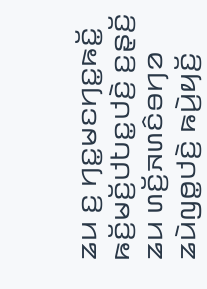ꤘꤣ ꤢ꤬ ꤚꤢ꤭ꤗꤢꤚꤢ꤭ꤒꤢꤩ꤭ ꤒꤢꤩ꤬ꤗꤢꤩ꤬ꤓꤝꤢ꤭ꤓꤢꤧ꤬ ꤢ꤬ꤔ꤫ꤢꤩ꤬ ꤘꤣ ꤛꤢꤩ꤬ꤏꤛꤢꤨꤋꤚꤤ ꤘꤣꤧꤜꤥ꤭ꤓꤢꤧ꤬ ꤒꤣꤧ꤬ꤟꤢꤩ꤬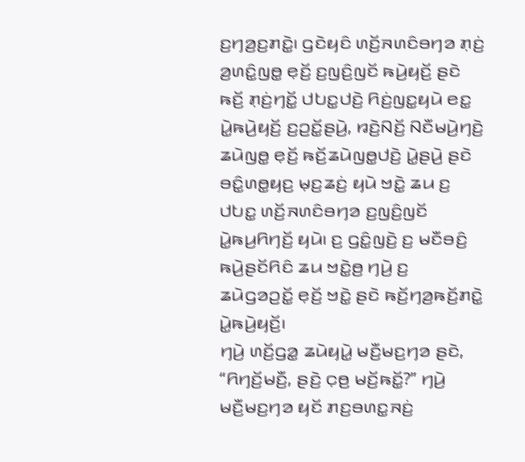ꤢ꤬ꤚꤤ꤬ꤢ꤬ꤊꤢꤧ꤭꤯ ꤞꤢꤧꤟꤢꤨ ꤛꤢꤩ꤬ꤏꤛꤢꤨꤋꤚꤤ ꤊ꤫ꤢꤦ꤬ ꤤ꤬ꤛꤢꤨ꤭ꤜꤥ꤭ ꤕ꤫ꤢꤩ꤬ ꤢ꤬ꤜꤢꤨ꤬ꤜꤢꤩ ꤒꤣꤧ꤬ꤟꤢꤩ꤬ ꤔꤢꤧ ꤒꤢꤩ꤬ ꤊ꤫ꤢꤦ꤬ꤚꤢꤩ꤭ ꤓꤝꤢ꤭ꤓꤢꤧ꤬ ꤖꤢꤦ꤬ꤜꤢ꤭ꤟꤣꤧ ꤕꤢ꤭ ꤣꤧ꤭ꤒꤣꤧ꤬ꤟꤢꤩ꤬ ꤢ꤬ꤑꤢꤩ꤭ꤔꤣꤧ꤬, ꤙꤢꤧ꤬ꤡꤢꤩ꤬ ꤡꤢꤪꤗꤣꤧ꤬ꤚꤢꤧ꤬ ꤘꤣꤧꤜꤥ꤭ ꤕ꤫ꤢꤩ꤬ ꤒꤢꤩ꤬ꤘꤣꤧꤜꤥ꤭ꤓꤢꤧ꤬ ꤣꤧ꤭ꤔꤣꤧ꤬ ꤔꤢꤧ ꤋꤢꤨ꤭ꤛꤥ꤭ꤟꤢ꤬ ꤗ꤫ꤢ꤬ꤘꤢꤦ꤬ ꤟꤣꤧ ꤠꤢꤧ꤭ ꤘꤣ ꤢ꤬ ꤓꤝꤢ꤭ ꤛꤢꤩ꤬ꤏꤛꤢꤨꤋꤚꤤ ꤢ꤬ꤜꤢꤨ꤬ꤜꤢꤩ ꤣꤧ꤭ꤒꤣ꤬ꤖꤚꤢꤩ꤬ ꤟꤣꤧ꤯ ꤢ꤬ ꤞꤢꤨ꤭ꤜꤢꤧ꤬ ꤢ꤬ ꤗꤢꤪꤋꤢꤨ꤬ ꤒꤣꤧ꤬ꤔꤢꤩꤖꤢꤨ ꤘꤣ ꤠꤢꤧ꤭ꤥ꤬ ꤚꤣꤧ꤬ ꤢ꤬ ꤘꤣꤧꤞꤤꤑꤢꤩ꤭ ꤕ꤫ꤢꤩ꤬ ꤠꤢꤧ꤭ ꤔꤢꤧ ꤒꤢꤩ꤬ꤚꤤ꤬ꤒꤢꤩ꤬ꤊꤢꤧ꤭ ꤣꤧ꤭ꤒꤣꤧ꤬ꤟꤢꤩ꤬꤯
ꤚꤣꤧ꤬ ꤛꤢꤩ꤬ꤞꤤ꤭ ꤘꤣꤧꤟꤣꤧ꤭ ꤗꤢꤪ꤬ꤗꤢ꤬ꤚꤤ ꤔꤢꤧ, “ꤖꤚꤢꤩ꤬ꤗꤢꤪ꤬, ꤔꤢꤧ꤬ ꤍ꤫ꤥ꤬ ꤗꤢꤩ꤬ꤒꤢꤩ꤭?” ꤚꤣꤧ꤬ ꤗꤢꤪ꤬ꤗꤢ꤬ꤚꤤ ꤟꤢꤩ ꤊꤢ꤬ꤋꤛꤢ꤭ꤏꤢꤦ꤬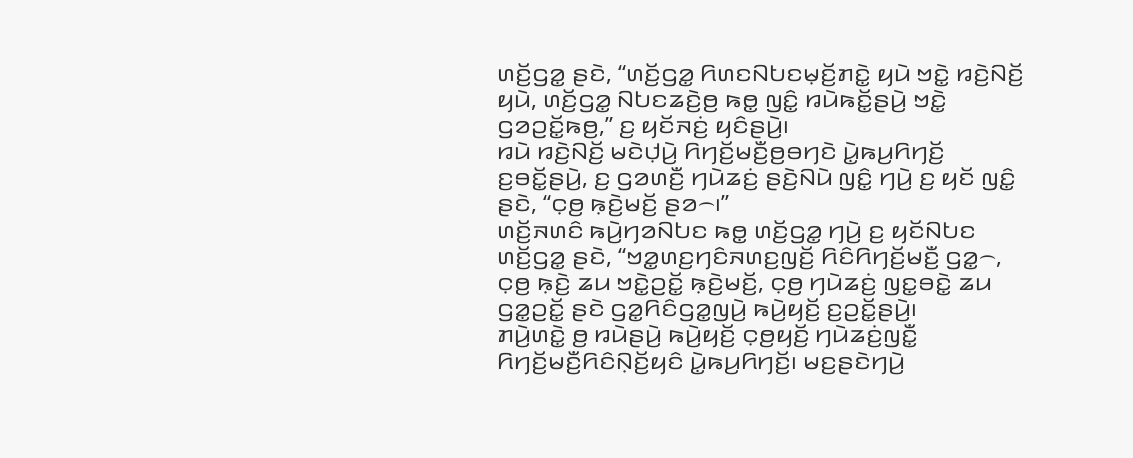ꤛꤢꤩ꤬ꤞꤤ꤭ ꤔꤢꤧ, “ꤛꤢꤩ꤬ꤞꤤ꤭ ꤖꤛꤢꤡꤝꤢꤗ꤫ꤢꤩ꤬ꤊꤢꤧ꤭ ꤟꤣꤧ ꤠꤢꤧ꤭ ꤙꤢꤧ꤬ꤡꤢꤩ꤬ ꤟꤣꤧ, ꤛꤢꤩ꤬ꤞꤤ꤭ ꤡꤝꤢꤘꤢꤧ꤬ꤥ꤬ ꤒꤥ꤭ ꤜꤢꤨ꤭ ꤙꤣꤧꤒꤢꤩ꤭ꤔꤣꤧ꤬ ꤠꤢꤧ꤭ ꤞꤤꤑꤢꤩ꤭ꤒꤥ꤬,” ꤢ꤬ ꤟꤢꤩꤏꤢꤦ꤬ ꤟꤢꤨꤔꤣꤧ꤬꤯
ꤙꤣꤧ ꤙꤢꤧ꤬ꤡꤢꤩ꤬ ꤗꤢꤧꤓ꤫ꤣꤧ꤬ ꤖꤚꤢꤩ꤬ꤗꤢꤪ꤬ꤥ꤬ꤋꤚꤢꤧ ꤣꤧ꤭ꤒꤣ꤬ꤖꤚꤢꤩ꤬ ꤢ꤬ꤋꤢꤩ꤭ꤔꤣꤧ꤬, ꤢ꤬ ꤞꤤꤛꤢꤪ꤬ ꤚꤣꤧꤘꤢꤦ꤬ ꤔꤢꤧ꤬ꤡꤣꤧ ꤜꤢꤨ꤭ ꤚꤣꤧ꤬ ꤢ꤬ ꤟꤢꤩ ꤜꤢꤨ꤭ ꤔꤢꤧ, “ꤍ꤫ꤥ꤬ ꤒ꤫ꤢꤧ꤬ꤗꤢꤩ꤬ ꤔꤤ꤮꤯”
ꤛꤢꤩ꤬ꤏꤛꤢꤨ ꤒꤣꤧ꤬ꤚꤤꤡꤝꤢ ꤒꤥ꤭ ꤛꤢꤩ꤬ꤞꤤ꤭ ꤚꤣꤧ꤬ ꤢ꤬ ꤟꤢꤩꤡꤝꤢ ꤛꤢꤩ꤬ꤞꤤ꤭ ꤔꤢꤧ, “ꤠꤤ꤭ꤛꤢ꤬ꤚꤢꤨꤏꤛꤢ꤬ꤜꤢꤩ꤬ ꤖꤢꤨꤖꤚꤢꤩ꤬ꤗꤢꤪ꤬ ꤞꤤ꤭꤮, ꤍ꤫ꤥ꤬ ꤒ꤫ꤢꤧ꤬ ꤘꤣ ꤠꤢꤧ꤭ꤑꤢꤩ꤭ ꤒ꤫ꤢꤧ꤬ꤗꤢꤩ꤬, ꤍ꤫ꤥ꤬ ꤚꤣꤧꤘꤢꤦ꤬ ꤜꤢ꤭ꤋꤢꤧ꤭ ꤘꤣ ꤞꤤ꤭ꤑꤢꤩ꤭ ꤔꤢꤧ ꤞꤤ꤭ꤖꤢꤨꤞꤤ꤭ꤜꤣꤧ꤬ ꤒꤣꤧ꤬ꤟꤢꤩ꤬ ꤢ꤬ꤑꤢꤩ꤭ꤔꤣꤧ꤬꤯
ꤊꤣꤧ꤬ꤛꤢꤧ꤭ ꤥ꤬ ꤙꤣꤧꤔꤣꤧ꤬ ꤒꤣꤧ꤬ꤟꤢꤩ꤬ ꤍ꤫ꤥ꤬ꤟꤢꤩ꤬ ꤚꤣꤧꤘꤢꤦ꤬ꤜꤢꤪ꤭ ꤖꤚꤢꤩ꤬ꤗꤢꤪ꤬ꤖꤢꤨꤡ꤫ꤢꤩ꤬ꤟꤢꤨ ꤣꤧ꤭ꤒꤣ꤬ꤖꤚꤢꤩ꤬꤯ ꤗꤢ꤬ꤔꤢꤧꤚꤣꤧ꤬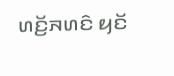ꤛꤢꤩ꤬ꤏꤛꤢꤨ ꤟꤢꤩ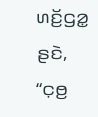ꤛꤢꤩ꤬ꤞꤤ꤭ ꤔꤢꤧ, “ꤍ꤫ꤥ꤬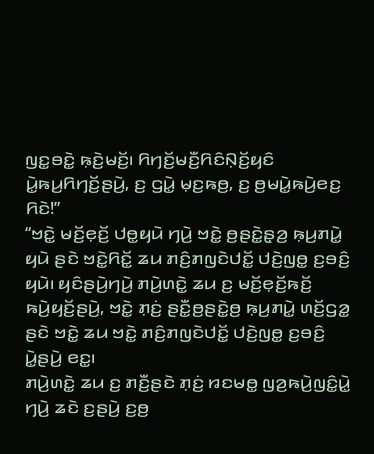ꤜꤢ꤭ꤋꤢꤧ꤭ ꤒ꤫ꤢꤧ꤬ꤗꤢꤩ꤬꤯ ꤖꤚꤢꤩ꤬ꤗꤢꤪ꤬ꤖꤢꤨꤡ꤫ꤢꤩ꤬ꤟꤢꤨ ꤣꤧ꤭ꤒꤣ꤬ꤖꤚꤢꤩ꤬ꤔꤣꤧ꤬, ꤢ꤬ ꤞꤣꤧ꤭ ꤗ꤫ꤢ꤬ꤒꤥ꤬, ꤢ꤬ ꤥ꤬ꤗꤣꤧ꤭ꤒꤣꤧ꤬ꤕꤢ꤬ ꤖꤢꤧ!”
“ꤠꤢꤧ꤭ ꤗꤢꤩ꤬ꤕ꤫ꤢꤩ꤬ ꤓꤥ꤭ꤟꤣꤧ ꤚꤣꤧ꤬ ꤠꤢꤧ꤭ ꤥ꤬ꤔꤢꤧ꤭ꤔ꤫ꤤ꤬ ꤒ꤫ꤣ꤬ꤊꤣꤧ꤭ ꤟꤣꤧ ꤔꤢꤧ ꤠꤢꤧ꤭ꤖꤢꤩ꤭ ꤘꤣ ꤊꤢꤨ꤬ꤊꤜꤢꤧꤓꤢꤩ꤭ ꤓꤢꤧ꤬ꤜꤥ꤭ ꤢ꤬ꤋꤢꤨ꤬ ꤟꤣꤧ꤯ ꤟꤢꤨꤔꤣꤧ꤬ꤚꤣꤧ꤬ ꤊꤣꤧ꤬ꤛꤢꤧ꤭ ꤘꤣ ꤢ꤬ ꤗꤢꤩ꤬ꤕ꤫ꤢꤩ꤬ꤒꤢꤩ꤬ ꤒꤣꤧ꤬ꤟꤢꤩ꤬ꤔꤣꤧ꤬, ꤠꤢꤧ꤭ ꤊ꤫ꤢꤦ꤬ ꤔꤢꤪ꤭ꤥ꤬ꤔꤢꤧ꤭ꤥ꤬ ꤒ꤫ꤣ꤬ꤊꤣꤧ꤭ ꤛꤢꤩ꤬ꤞꤤ꤭ ꤔꤢꤧ ꤠꤢꤧ꤭ ꤘꤣ ꤠꤢꤧ꤭ ꤊꤢꤨ꤬ꤊꤜꤢꤧꤓꤢꤩ꤭ ꤓꤢꤧ꤬ꤜꤥ꤭ ꤢ꤬ꤋꤢꤨ꤬ ꤣꤧ꤭ꤔꤣꤧ꤬ ꤕꤢ꤭꤯
ꤊꤣꤧ꤬ꤛꤢꤧ꤭ ꤘꤣ ꤢ꤬ ꤊꤢꤪ꤬ꤔꤢꤧ ꤊ꤫ꤢꤦ꤬ ꤙꤢꤗꤥ꤭ ꤜꤤ꤬ꤒꤣꤧ꤬ꤜꤢꤨ꤭ꤣꤧ꤭ ꤚꤣꤧ꤬ ꤘꤢꤧ ꤢ꤬ꤔꤣꤧ꤬ ꤢ꤬ꤥ꤬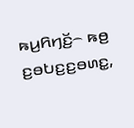ꤒꤣ꤬ꤖꤚꤢꤩ꤬꤮ ꤒꤥ꤬ ꤢ꤬ꤋꤝꤢ꤬ꤢ꤬ꤋꤛꤢ꤭,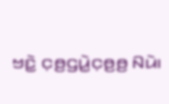ꤠꤢꤧ꤭ ꤍ꤫ꤥ꤬ꤞꤣꤧ꤭ꤍ꤫ꤥ꤬ꤥ꤬ ꤡꤣꤧ꤯